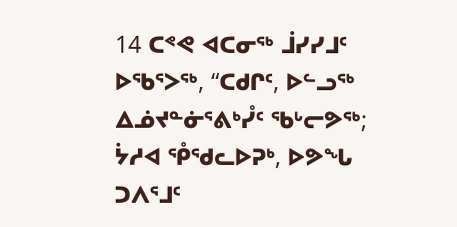14 ᑕᕝᕙ ᐊᑕᓂᖅ ᒨᓯᓯᒧᑦ ᐅᖃᕐᐳᖅ, “ᑕᑯᒋᑦ, ᐅᓪᓗᖅ ᐃᓅᔪᓐᓃᕐᕕᒃᓮᑦ ᖃᒡᓕᕗᖅ; ᔮᓱᐊ ᕾᖁᓚᐅᕈᒃ, ᐅᕗᖓ ᑐᐱᕐᒧᑦ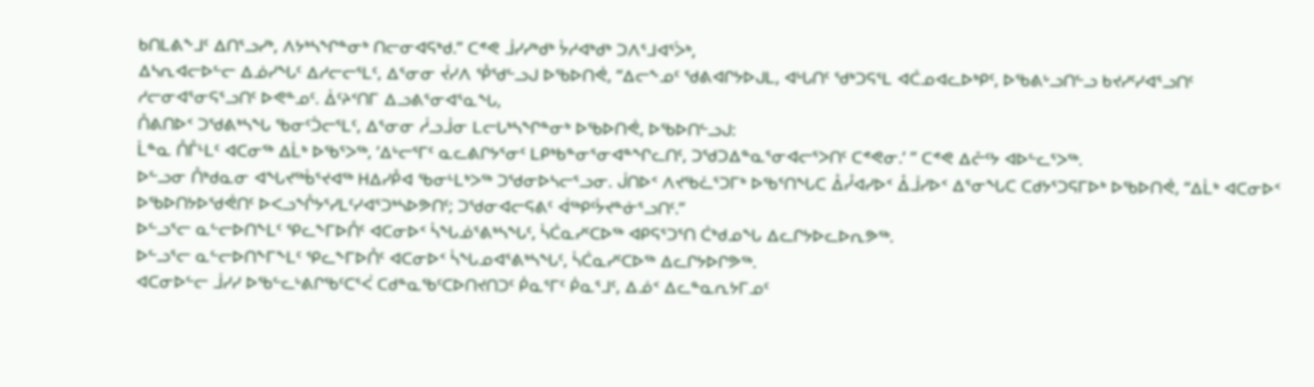ᑲᑎᒪᕕᖕᒧᑦ ᐃᑎᕐᓗᓯᒃ, ᐱᔭᒃᓴᖏᓐᓂᒃ ᑎᓕᓂᐊᕋᒃᑯ.” ᑕᕝᕙ ᒨᓯᓯᒃᑯᒃ ᔮᓱᐊᒃᑯᒃ ᑐᐱᕐᒧᐊᕐᐴᒃ,
ᐃᓴᕆᐊᓕᐅᓪᓕ ᐃᓅᓯᖓᑦ ᐃᓱᓕᓕᕐᒪᑦ, ᐃᕐᓂᓂ ᔫᓯᐱ ᕾᖁᓪᓗᒍ ᐅᖃᐅᑎᕚ, “ᐃᓕᖕᓄᑦ ᖁᕕᐊᒋᔭᐅᒍᒪ, ᐊᒡᒐᑎᑦ ᖁᒃᑐᕋᕐᒪ ᐊᑖᓄᐊᓚᐅᒃᑭᑦ, ᐅᖃᕕᒡᓗᑎᓪᓗ ᑲᔪᓯᑦᓯᐊᕐᓗᑎᑦ ᓱᓕᓂᐊᕐᓂᕋᕐᓗᑎᑦ ᐅᕙᓐᓄᑦ. ᐄᑦᔨᑉᑎᒥ ᐃᓗᕕᕐᓂᐊᕐᓇᖓ,
ᑍᕕᑎᐅᑉ ᑐᖁᕕᒃᓴᖓ ᖃᓂᑦᑑᓕᕐᒪᑦ, ᐃᕐᓂᓂ ᓲᓗᒨᓂ ᒪᓕᒐᒃᓴᖏᓐᓂᒃ ᐅᖃᐅᑎᕚ, ᐅᖃᐅᑎᓪᓗᒍ:
ᒫᓐᓇ ᑍᒤᒻᒪᑦ ᐊᑕᓂᖅ ᐃᒫᒃ ᐅᖃᕐᐳᖅ, ‘ᐃᒡᓕᕐᒥᑦ ᓇᓚᕕᒋᔭᕐᓂᑦ ᒪᑭᒃᑲᓐᓂᕐᓂᐊᓐᖏᓚᑎᑦ, ᑐᖁᑐᐃᓐᓇᕐᓂᐊᓕᕐᐳᑎᑦ ᑕᕝᕙᓂ.’ ” ᑕᕝᕙ ᐃᓔᑦᔭ ᐊᐅᓪᓚᕐᐳᖅ.
ᐅᓪᓗᓂ ᑍᒃᑯᓇᓂ ᐊᖓᔪᖅᑳᕐᔪᐊᖅ ᕼᐃᓯᑬᐊ ᖃᓂᒻᒪᒃᐳᖅ ᑐᖁᓂᐅᓴᓕᕐᓗᓂ. ᒎᑎᐅᑉ ᐱᔪᖃᓛᕐᑐᒥᒃ ᐅᖃᕐᑎᖓᑕ ᐂᓮᐊᓯᐅᑉ ᐂᒨᓯᐅᑉ ᐃᕐᓂᖓᑕ ᑕᑯᔭᕐᑐᕋᒥᐅᒃ ᐅᖃᐅᑎᕚ, “ᐃᒫᒃ ᐊᑕᓂᐅᑉ ᐅᖃᐅᑎᔭᐅᖁᕚᑎᑦ ᐅᐸᓗᖎᔭᕐᓯᒪᑦᓯᐊᕐᑐᒃᓴᐅᕗᑎᑦ; ᑐᖁᓂᐊᓕᕋᕕᑦ ᐋᖅᑭᑦᔮᔪᓐᓃᕐᓗᑎᑦ.”
ᐅᓪᓗᕐᓕ ᓇᓪᓕᐅᑎᖕᒪᑦ ᕿᓚᖕᒥᐅᑍᑦ ᐊᑕᓂᐅᑉ ᓵᖓᓅᕐᕕᒃᓴᖓᑦ, ᓵᑖᓇᓯᑦᑕᐅᖅ ᐊᑭᕋᕐᑐᕐᑎ ᑖᒃᑯᓄᖓ ᐃᓚᒋᔭᐅᓚᐅᕆᕗᖅ.
ᐅᓪᓗᕐᓕ ᓇᓪᓕᐅᑎᖕᒥᖕᒪᑦ ᕿᓚᖕᒥᐅᑍᑦ ᐊᑕᓂᐅᑉ ᓵᖓᓄᐊᕐᕕᒃᓴᖓᑦ, ᓵᑖᓇᓯᑦᑕᐅᖅ ᐃᓚᒋᔭᐅᒋᕗᖅ.
ᐊᑕᓂᐅᓪᓕ ᒨᓯᓯ ᐅᖃᓪᓚᒡᕕᒋᖃᑦᑕᕐᐹ ᑕᑯᓐᓇᖃᑦᑕᐅᑎᔪᑎᑐᑦ ᑮᓇᕐᒥᑦ ᑮᓇᕐᒧᑦ, ᐃᓅᑉ ᐃᓚᓐᓇᕆᔭᒥᓄᑦ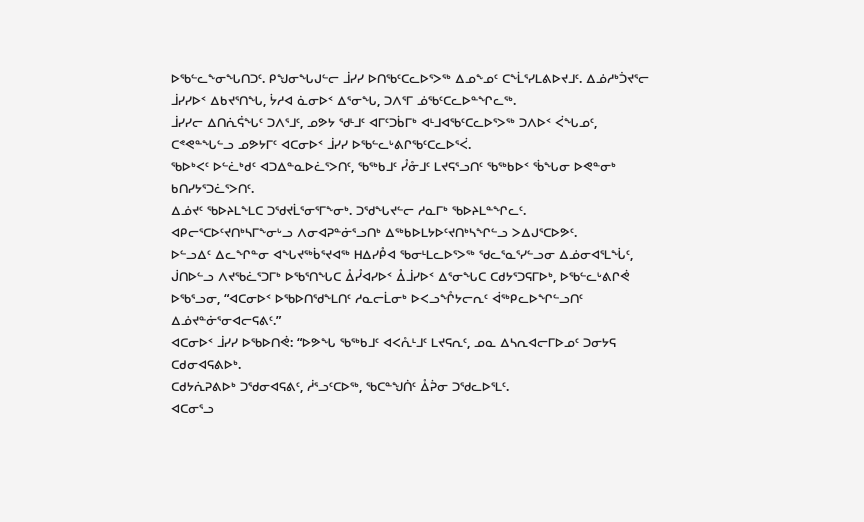ᐅᖃᓪᓚᖕᓂᖓᑎᑐᑦ. ᑭᖑᓂᖓᒍᓪᓕ ᒨᓯᓯ ᐅᑎᖃᑦᑕᓚᐅᕐᐳᖅ ᐃᓄᖕᓄᑦ ᑕᖕᒫᕐᓯᒪᕕᐅᔪᒧᑦ. ᐃᓅᓱᒃᑑᔪᕐᓕ ᒨᓯᓯᐅᑉ ᐃᑲᔪᕐᑎᖓ, ᔮᓱᐊ ᓈᓂᐅᑉ ᐃᕐᓂᖓ, ᑐᐱᕐᒥ ᓅᖃᑦᑕᓚᐅᓐᖏᓚᖅ.
ᒨᓯᓯᓕ ᐃᑎᕇᕌᖓᑦ ᑐᐱᕐᒧᑦ, ᓄᕗᔭ ᖁᒻᒧᑦ ᐊᒥᑦᑐᑳᒥᒃ ᐊᒻᒧᐊᖃᑦᑕᓚᐅᕐᐳᖅ ᑐᐱᐅᑉ ᐹᖓᓄᑦ, ᑕᕝᕙᓐᖓᓪᓗ ᓄᕗᔭᒥᑦ ᐊᑕᓂᐅᑉ ᒨᓯᓯ ᐅᖃᓪᓚᒡᕕᒋᖃᑦᑕᓚᐅᕐᐹ.
ᖃᐅᒃᐸᑦ ᐅᓪᓛᒃᑯᑦ ᐊᑐᐃᓐᓇᐅᓛᕐᐳᑎᑦ, ᖃᖅᑲᒧᑦ ᓮᓁᒧᑦ ᒪᔪᕋᕐᓗᑎᑦ ᖃᖅᑲᐅᑉ ᖄᖓᓂ ᐅᕙᓐᓂᒃ ᑲᑎᓯᔭᕐᑐᓛᕐᐳᑎᑦ.
ᐃᓅᔪᑦ ᖃᐅᔨᒪᖕᒪᑕ ᑐᖁᔪᒫᕐᓂᕐᒥᖕᓂᒃ. ᑐᖁᖓᔪᓪᓕ ᓱᓇᒥᒃ ᖃᐅᔨᒪᓐᖏᓚᑦ. ᐊᑭᓕᕐᑕᐅᑦᔪᑎᒃᓴᒥᖕᓂᒡᓗ ᐱᓂᐊᕈᓐᓃᕐᓗᑎᒃ ᐃᖅᑲᐅᒪᔭᐅᑦᔪᑎᒃᓴᖏᓪᓗ ᐳᐃᒍᕐᑕᐅᕗᑦ.
ᐅᓪᓗᐃᑦ ᐃᓚᖏᓐᓂ ᐊᖓᔪᖅᑳᕐᔪᐊᖅ ᕼᐃᓯᑬᐊ ᖃᓂᒻᒪᓚᐅᕐᐳᖅ ᖁᓚᕐᓇᕐᓯᓪᓗᓂ ᐃᓅᓂᐊᕐᒪᖔᑦ, ᒎᑎᐅᓪᓗ ᐱᔪᖃᓛᕐᑐᒥᒃ ᐅᖃᕐᑎᖓᑕ ᐂᓮᐊᓯᐅᑉ ᐂᒨᓯᐅᑉ ᐃᕐᓂᖓᑕ ᑕᑯᔭᕐᑐᕋᒥᐅᒃ, ᐅᖃᓪᓚᒡᕕᒋᕚ ᐅᖃᕐᓗᓂ, “ᐊᑕᓂᐅᑉ ᐅᖃᐅᑎᖁᖕᒪᑎᑦ ᓱᓇᓕᒫᓂᒃ ᐅᐸᓗᖎᔭᓕᕆᑦ ᐋᖅᑭᓚᐅᖏᓪᓗᑎᑦ ᐃᓅᔪᓐᓃᕐᓂᐊᓕᕋᕕᑦ.”
ᐊᑕᓂᐅᑉ ᒨᓯᓯ ᐅᖃᐅᑎᕚ: “ᐅᕗᖓ ᖃᖅᑲᒧᑦ ᐊᐸᕅᒻᒧᑦ ᒪᔪᕋᕆᑦ, ᓄᓇ ᐃᓴᕆᐊᓕᒥᐅᓄᑦ ᑐᓂᔭᕋ ᑕᑯᓂᐊᕋᕕᐅᒃ.
ᑕᑯᔭᕇᕈᕕᐅᒃ ᑐᖁᓂᐊᕋᕕᑦ, ᓲᕐᓗᑦᑕᐅᖅ, ᖃᑕᓐᖑᑏᑦ ᐂᕉᓂ ᑐᖁᓚᐅᕐᒪᑦ.
ᐊᑕᓂᕐᓗ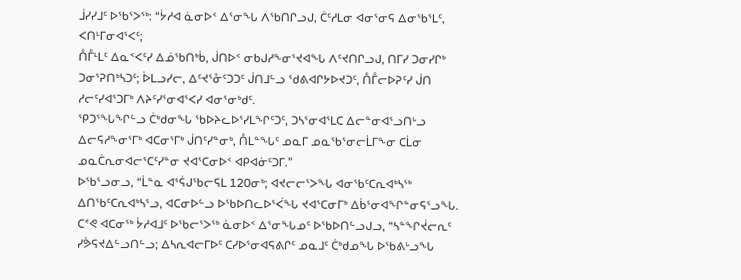ᒨᓯᓯᒧᑦ ᐅᖃᕐᐳᖅ: “ᔮᓱᐊ ᓈᓂᐅᑉ ᐃᕐᓂᖓ ᐱᖃᑎᒋᓗᒍ, ᑖᑦᓱᒪᓂ ᐊᓂᕐᓂᕋ ᐃᓂᖃᕐᒪᑦ, ᐸᑎᒻᒥᓂᐊᕐᐸᑦ;
ᑍᒤᒻᒪᑦ ᐃᓇᑉᐸᑦᓯ ᐃᓅᖃᑎᒃᑳ, ᒎᑎᐅᑉ ᓂᑲᒍᓱᖕᓂᕐᔪᐊᖓ ᐱᑦᔪᑎᒋᓗᒍ, ᑎᒥᓯ ᑐᓂᓯᒋᒃ ᑐᓂᕐᕈᑎᒃᓴᑐᑦ; ᐆᒪᓗᓯᓕ, ᐃᑦᔪᕐᓁᑦᑐᑐᑦ ᒎᑎᒧᓪᓗ ᖁᕕᐊᒋᔭᐅᔪᑐᑦ, ᑍᒤᓕᐅᕈᑦᓯ ᒎᑎ ᓱᓕᑦᓯᐊᕐᑐᒥᒃ ᐱᔨᑦᓯᕐᓂᐊᕐᐸᓯ ᐊᓂᕐᓂᒃᑯᑦ.
ᕿᑐᕐᖓᖏᓪᓗ ᑖᒃᑯᓂᖓ ᖃᐅᔨᓚᐅᕐᓯᒪᖏᑦᑐᑦ, ᑐᓴᕐᓂᐊᕐᒪᑕ ᐃᓕᓐᓂᐊᕐᓗᑎᒡᓗ ᐃᓕᕋᓱᖕᓂᕐᒥᒃ ᐊᑕᓂᕐᒥᒃ ᒎᑎᑦᓯᓐᓂᒃ, ᑍᒪᓐᖓᑦ ᓄᓇᒥ ᓄᓇᖃᕐᓂᓕᒫᒥᖕᓂ ᑕᒫᓂ ᓄᓇᑖᕆᓂᐊᓕᕐᑕᑦᓯᓐᓂ ᔪᐊᕐᑕᓂᐅᑉ ᐊᑭᐊᓃᑦᑐᒥ.”
ᐅᖃᕐᓗᓂᓗ, “ᒫᓐᓇ ᐊᕐᕌᒍᖃᓕᕋᒪ 120ᓂᒃ; ᐊᔪᓕᓕᕐᐳᖓ ᐊᓂᖃᑦᑕᕆᐊᒃᓴᖅ ᐃᑎᖃᑦᑕᕆᐊᒃᓴᕐᓗ, ᐊᑕᓂᐅᓪᓗ ᐅᖃᐅᑎᓚᐅᕐᐹᖓ ᔪᐊᕐᑕᓂᒥᒃ ᐃᑳᕐᓂᐊᖏᓐᓂᕋᕐᓗᖓ.
ᑕᕝᕙ ᐊᑕᓂᖅ ᔮᓱᐊᒧᑦ ᐅᖃᓕᕐᐳᖅ ᓈᓂᐅᑉ ᐃᕐᓂᖓᓄᑦ ᐅᖃᐅᑎᓪᓗᒍᓗ, “ᓴᓐᖏᔫᓕᕆᑦ ᓯᕘᕋᔪᐃᓪᓗᑎᓪᓗ; ᐃᓴᕆᐊᓕᒥᐅᑦ ᑕᓯᐅᕐᓂᐊᕋᕕᒋᑦ ᓄᓇᒧᑦ ᑖᒃᑯᓄᖓ ᐅᖃᕕᒡᓗᖓ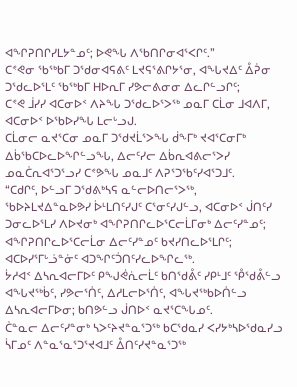ᐊᖏᕈᑎᒋᓯᒪᔭᓐᓄᑦ; ᐅᕙᖓ ᐱᖃᑎᒋᓂᐊᕐᐸᒋᑦ.”
ᑕᕝᕙᓂ ᖃᖅᑲᒥ ᑐᖁᓂᐊᕋᕕᑦ ᒪᔪᕋᕐᕕᒋᔭᕐᓂ, ᐊᖓᔪᐃᑦ ᐂᕉᓂ ᑐᖁᓚᐅᕐᒪᑦ ᖃᖅᑲᒥ ᕼᐅᕆᒥ ᓯᕗᓕᕕᓂᓂ ᐃᓚᒋᓪᓗᒋᑦ;
ᑕᕝᕙ ᒨᓯᓯ ᐊᑕᓂᐅᑉ ᐱᔨᖓ ᑐᖁᓚᐅᕐᐳᖅ ᓄᓇᒥ ᑕᒫᓂ ᒧᐊᐱᒥ, ᐊᑕᓂᐅᑉ ᐅᖃᐅᓯᖓ ᒪᓕᒡᓗᒍ.
ᑕᒫᓂᓕ ᓇᔪᕐᑕᓂ ᓄᓇᒥ ᑐᖁᔪᒫᕐᐳᖓ ᑰᖕᒥᒃ ᔪᐊᕐᑕᓂᒥᒃ ᐃᑳᖃᑕᐅᓚᐅᖏᓪᓗᖓ, ᐃᓕᑦᓯᓕ ᐃᑳᕆᐊᕕᓕᕐᐳᓯ ᓄᓇᑖᕆᐊᕐᑐᕐᓗᓯ ᑕᕝᕗᖓ ᓄᓇᒧᑦ ᐱᕈᕐᑐᖃᑦᓯᐊᕐᑐᒧᑦ.
“ᑕᑯᒋᑦ, ᐅᓪᓗᒥ ᑐᖁᕕᒃᓴᕋ ᓇᓪᓕᐅᑎᓕᕐᐳᖅ, ᖃᐅᔨᒪᔪᐃᓐᓇᐅᕗᓯ ᐆᒻᒪᑎᑦᓯᒍᑦ ᑕᕐᓂᑦᓯᒍᓪᓗ, ᐊᑕᓂᐅᑉ ᒎᑎᑦᓯ ᑐᓂᓚᐅᕐᒪᓯ ᐱᐅᔪᓂᒃ ᐊᖏᕈᑎᒋᓚᐅᕐᑕᓕᒫᒥᓂᒃ ᐃᓕᑦᓯᓐᓄᑦ; ᐊᖏᕈᑎᒋᓚᐅᕐᑕᓕᒫᓂ ᐃᓕᑦᓯᓐᓄᑦ ᑲᔪᓯᑎᓚᐅᕐᒪᒋᑦ; ᐊᑕᐅᓯᕐᒥᒡᓘᓐᓃᑦ ᐊᑐᖏᑦᑑᑎᑦᓯᓚᐅᖏᓚᖅ.
ᔮᓱᐊᑉ ᐃᓴᕆᐊᓕᒥᐅᑦ ᑭᖑᕚᕇᓕᒫᑦ ᑲᑎᖁᕔᑦ ᓯᑭᒻᒧᑦ ᕾᖁᕔᓪᓗ ᐊᖓᔪᖅᑳᑦ, ᓯᕗᓕᕐᑏᑦ, ᐃᓱᒪᓕᐅᕐᑏᑦ, ᐊᖓᔪᖅᑲᐅᑏᓪᓗ ᐃᓴᕆᐊᓕᒥᐅᓂ; ᑲᑎᕗᓪᓗ ᒎᑎᐅᑉ ᓇᔪᕐᑕᖓᓄᑦ.
ᑖᓐᓇᓕ ᐃᓕᑦᓯᓐᓂᒃ ᓴᐳᑦᔨᔪᓐᓇᕐᑐᖅ ᑲᑕᖁᓇᓯ ᐸᓯᔭᒃᓴᐅᖁᓇᓯᓗ ᓵᒥᓄᑦ ᐱᓐᓇᕐᓇᕐᑐᕐᔪᐊᒧᑦ ᐂᑎᑦᓯᔪᓐᓇᕐᑐᖅ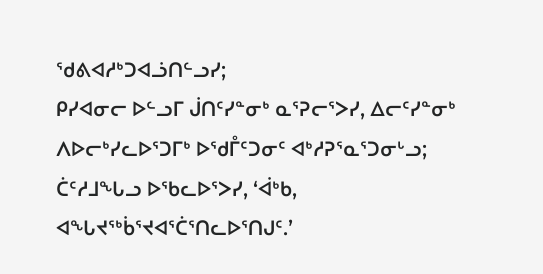ᖁᕕᐊᓱᒃᑐᐊᓘᑎᓪᓗᓯ;
ᑭᓯᐊᓂᓕ ᐅᓪᓗᒥ ᒎᑎᑦᓯᓐᓂᒃ ᓇᕐᕈᓕᕐᐳᓯ, ᐃᓕᑦᓯᓐᓂᒃ ᐱᐅᓕᒃᓯᓚᐅᕐᑐᒥᒃ ᐅᖁᒤᑦᑐᓂᑦ ᐊᒃᓱᕈᕐᓇᕐᑐᓂᒡᓗ; ᑖᑦᓱᒧᖓᓗ ᐅᖃᓚᐅᕐᐳᓯ, ‘ᐋᒃᑲ, ᐊᖓᔪᖅᑳᕐᔪᐊᕐᑖᕐᑎᓚᐅᕐᑎᒍᑦ.’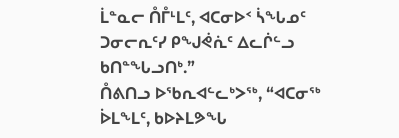ᒫᓐᓇᓕ ᑍᒤᒻᒪᑦ, ᐊᑕᓂᐅᑉ ᓵᖓᓄᑦ ᑐᓂᓕᕆᑦᓯ ᑭᖑᕚᕇᑦ ᐃᓚᒌᓪᓗ ᑲᑎᓐᖓᓗᑎᒃ.”
ᑍᕕᑎᓗ ᐅᖃᕆᐊᓪᓚᒃᐳᖅ, “ᐊᑕᓂᖅ ᐆᒪᖕᒪᑦ, ᑲᐅᔨᒪᕗᖓ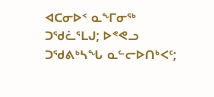ᐊᑕᓂᐅᑉ ᓇᖕᒥᓂᖅ ᑐᖁᓛᕐᒪᒍ; ᐅᕝᕙᓗ ᑐᖁᕕᒃᓴᖓ ᓇᓪᓕᐅᑎᒃᐸᑦ;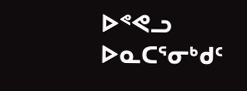ᐅᕝᕙᓗ ᐅᓇᑕᕐᓂᒃᑯᑦ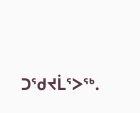ᑐᖁᔪᒫᕐᐳᖅ.